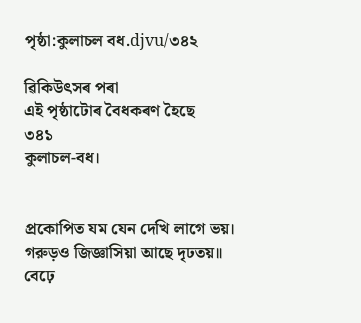পৃষ্ঠা:কুলাচল বধ.djvu/৩৪২

ৱিকিউৎসৰ পৰা
এই পৃষ্ঠাটোৰ বৈধকৰণ হৈছে
৩৪১
কুলাচল-বধ।


প্ৰকোপিত যম যেন দেখি লাগে ভয়।
গরুড়ও জিজ্ঞাসিয়া আছে দৃঢতয়॥
বেঢ়ে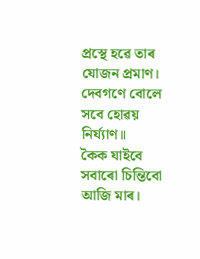প্ৰস্থে হৱে তাৰ যোজন প্ৰমাণ।
দেবগণে বোলে সবে হোৱয় নিৰ্য্যাণ॥
কৈক যাইবে সবাৰো চিন্তিবো আজি মাৰ।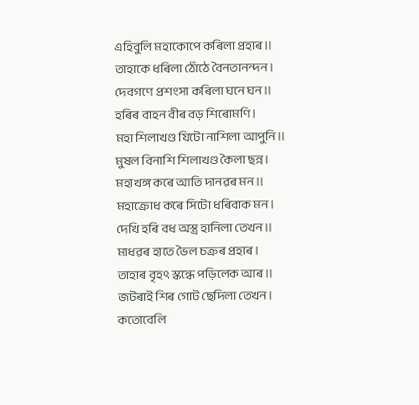এহিবুলি মহাকোপে কৰিলা প্ৰহাৰ॥
তাহাকে ধৰিলা ঠোঁঠে বৈনতানন্দন।
দেবগণে প্ৰশংসা কৰিলা ঘনে ঘন॥
হৰিৰ বাহন বীৰ বড় শিৰোমণি।
মহা শিলাখণ্ড যিটো নাশিলা আপুনি॥
মুষল বিনাশি শিলাখণ্ড কৈলা ছন্ন।
মহাখঙ্গ কৰে আতি দানৱৰ মন॥
মহাক্ৰোধ কৰে সিটো ধৰিবাক মন।
দেখি হৰি বধ অস্ত্ৰ হানিলা তেখন॥
মাধৱৰ হাতে ভৈল চক্ৰৰ প্ৰহাৰ।
তাহাৰ বৃহৎ স্কন্ধে পড়িলেক আৰ॥
জটৰাই শিৰ গোট ছেদিলা তেখন।
কতোবেলি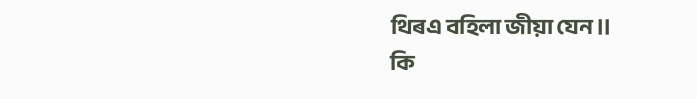থিৰএ বহিলা জীয়া যেন॥
কি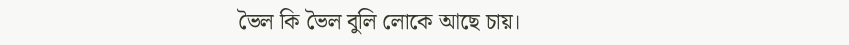ভৈল কি ভৈল বুলি লোকে আছে চায়।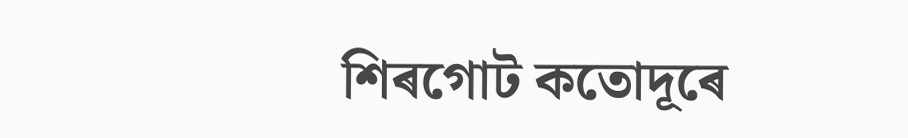শিৰগোট কতোদূৰে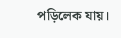পড়িলেক যায়।